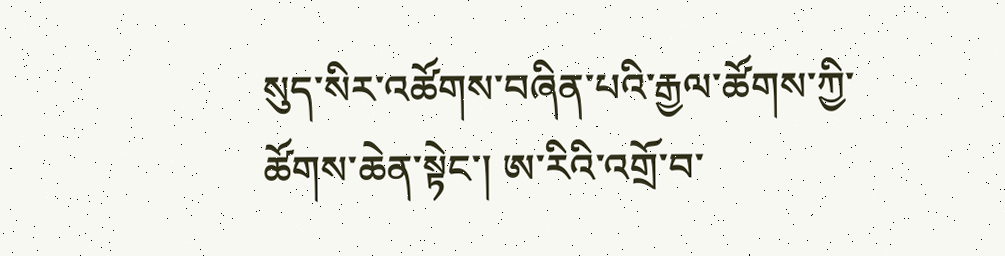སུད་སིར་འཚོགས་བཞིན་པའི་རྒྱལ་ཚོགས་ཀྱི་ཚོགས་ཆེན་སྟེང་། ཨ་རིའི་འགྲོ་བ་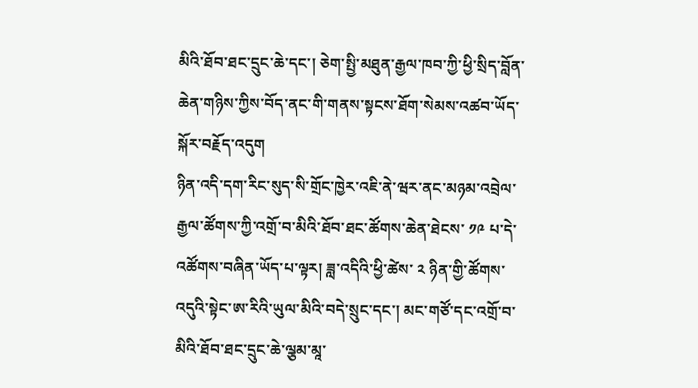མིའི་ཐོབ་ཐང་དྲུང་ཆེ་དང་། ཅེག་སྤྱི་མཐུན་རྒྱལ་ཁབ་ཀྱི་ཕྱི་སྲིད་བློན་ཆེན་གཉིས་ཀྱིས་བོད་ནང་གི་གནས་སྟངས་ཐོག་སེམས་འཚབ་ཡོད་སྐོར་བརྗོད་འདུག
ཉིན་འདི་དག་རིང་སུད་སི་གྲོང་ཁྱེར་འཇི་ནེ་ཝར་ནང་མཉམ་འབྲེལ་རྒྱལ་ཚོགས་ཀྱི་འགྲོ་བ་མིའི་ཐོབ་ཐང་ཚོགས་ཆེན་ཐེངས་ ༡༩ པ་དེ་འཚོགས་བཞིན་ཡོད་པ་ལྟར། ཟླ་འདིའི་ཕྱི་ཚེས་ ༢ ཉིན་གྱི་ཚོགས་འདུའི་སྟེང་ཨ་རིའི་ཡུལ་མིའི་བདེ་སྲུང་དང་། མང་གཙོ་དང་འགྲོ་བ་མིའི་ཐོབ་ཐང་དྲུང་ཆེ་ལྕམ་མཱ་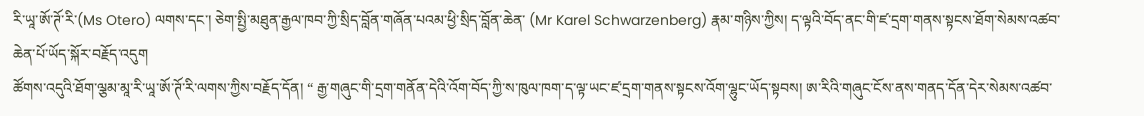རི་ཡཱ་ཨོ་ཊོ་རི་(Ms Otero) ལགས་དང་། ཅེག་སྤྱི་མཐུན་རྒྱལ་ཁབ་ཀྱི་སྲིད་བློན་གཞོན་པའམ་ཕྱི་སྲིད་བློན་ཆེན་ (Mr Karel Schwarzenberg) རྣམ་གཉིས་ཀྱིས། ད་ལྟའི་བོད་ནང་གི་ཛ་དྲག་གནས་སྟངས་ཐོག་སེམས་འཚབ་ཆེན་པོ་ཡོད་སྐོར་བརྗོད་འདུག
ཚོགས་འདུའི་ཐོག་ལྕམ་མཱ་རི་ཡཱ་ཨོ་ཊོ་རི་ལགས་ཀྱིས་བརྗོད་དོན། “ རྒྱ་གཞུང་གི་དྲག་གནོན་དེའི་འོག་བོད་ཀྱི་ས་ཁུལ་ཁག་ད་ལྟ་ཡང་ཛ་དྲག་གནས་སྟངས་འོག་ལྷུང་ཡོད་སྟབས། ཨ་རིའི་གཞུང་ངོས་ནས་གནད་དོན་དེར་སེམས་འཚབ་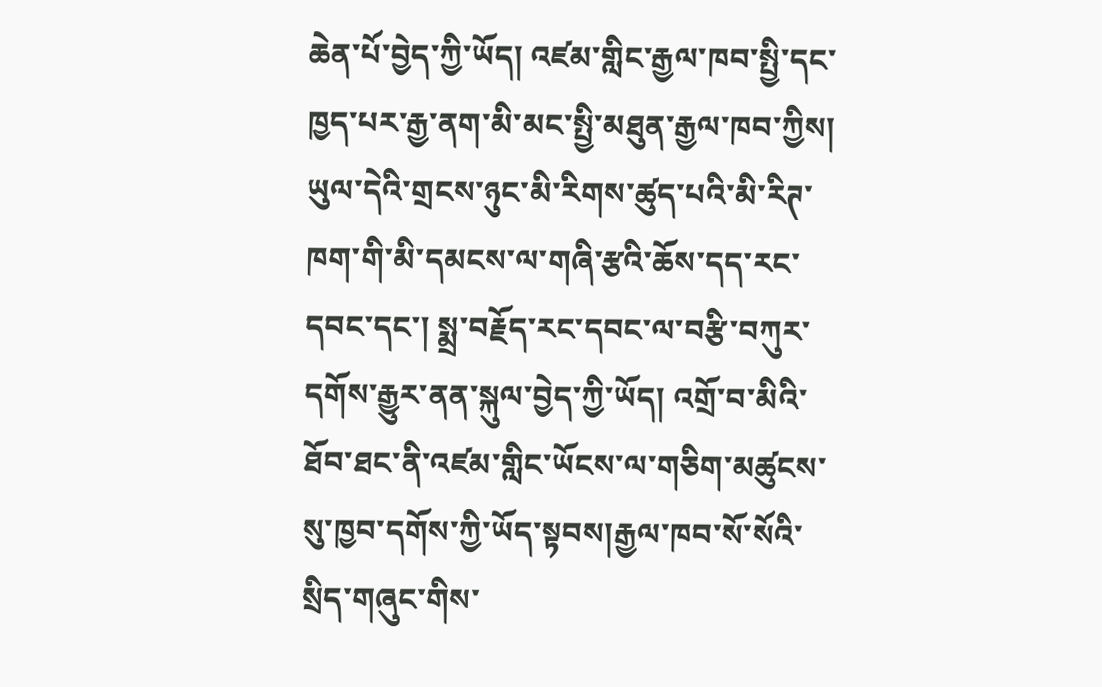ཆེན་པོ་བྱེད་ཀྱི་ཡོད། འཛམ་གླིང་རྒྱལ་ཁབ་སྤྱི་དང་ཁྱད་པར་རྒྱ་ནག་མི་མང་སྤྱི་མཐུན་རྒྱལ་ཁབ་ཀྱིས། ཡུལ་དེའི་གྲངས་ཉུང་མི་རིགས་ཚུད་པའི་མི་རིཊ་ཁག་གི་མི་དམངས་ལ་གཞི་རྩའི་ཆོས་དད་རང་དབང་དང་། སྨྲ་བརྗོད་རང་དབང་ལ་བརྩི་བཀུར་དགོས་རྒྱུར་ནན་སྐུལ་བྱེད་ཀྱི་ཡོད། འགྲོ་བ་མིའི་ཐོབ་ཐང་ནི་འཛམ་གླིང་ཡོངས་ལ་གཅིག་མཚུངས་སུ་ཁྱབ་དགོས་ཀྱི་ཡོད་སྟབས།རྒྱལ་ཁབ་སོ་སོའི་སྲིད་གཞུང་གིས་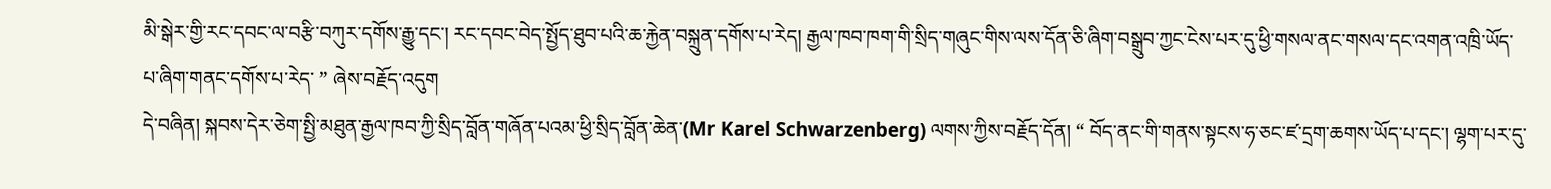མི་སྒེར་གྱི་རང་དབང་ལ་བརྩི་བཀུར་དགོས་རྒྱུ་དང་། རང་དབང་བེད་སྤྱོད་ཐུབ་པའི་ཆ་རྐྱེན་བསྐྲུན་དགོས་པ་རེད། རྒྱལ་ཁབ་ཁག་གི་སྲིད་གཞུང་གིས་ལས་དོན་ཅི་ཞིག་བསྒྲུབ་ཀྱང་ངེས་པར་དུ་ཕྱི་གསལ་ནང་གསལ་དང་འགན་འཁྲི་ཡོད་པ་ཞིག་གནང་དགོས་པ་རེད་ ” ཞེས་བརྗོད་འདུག
དེ་བཞིན། སྐབས་དེར་ཅེག་སྤྱི་མཐུན་རྒྱལ་ཁབ་ཀྱི་སྲིད་བློན་གཞོན་པའམ་ཕྱི་སྲིད་བློན་ཆེན་(Mr Karel Schwarzenberg) ལགས་ཀྱིས་བརྗོད་དོན། “ བོད་ནང་གི་གནས་སྟངས་ཧ་ཅང་ཛ་དྲག་ཆགས་ཡོད་པ་དང་། ལྷག་པར་དུ་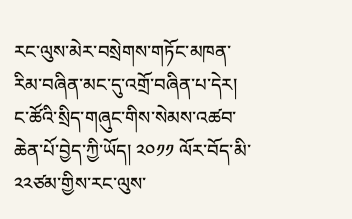རང་ལུས་མེར་བསྲེགས་གཏོང་མཁན་རིམ་བཞིན་མང་དུ་འགྲོ་བཞིན་པ་དེར། ང་ཚོའི་སྲིད་གཞུང་གིས་སེམས་འཚབ་ཆེན་པོ་བྱེད་ཀྱི་ཡོད། ༢༠༡༡ ལོར་བོད་མི་ ༢༢ཙམ་གྱིས་རང་ལུས་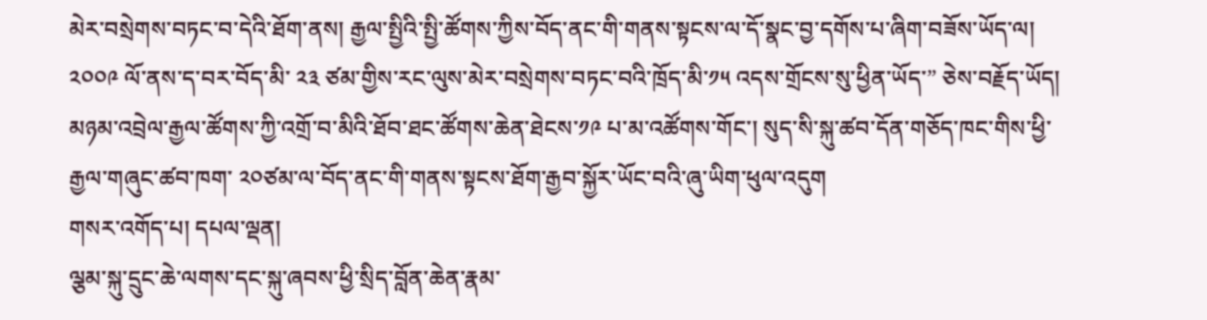མེར་བསྲེགས་བཏང་བ་དེའི་ཐོག་ནས། རྒྱལ་སྤྱིའི་སྤྱི་ཚོགས་ཀྱིས་བོད་ནང་གི་གནས་སྟངས་ལ་དོ་སྣང་བྱ་དགོས་པ་ཞིག་བཟོས་ཡོད་ལ། ༢༠༠༩ ལོ་ནས་ད་བར་བོད་མི་ ༢༣ ཙམ་གྱིས་རང་ལུས་མེར་བསྲེགས་བཏང་བའི་ཁྲོད་མི་༡༥ འདས་གྲོངས་སུ་ཕྱིན་ཡོད་” ཅེས་བརྗོད་ཡོད།
མཉམ་འབྲེལ་རྒྱལ་ཚོགས་ཀྱི་འགྲོ་བ་མིའི་ཐོབ་ཐང་ཚོགས་ཆེན་ཐེངས་༡༩ པ་མ་འཚོགས་གོང་། སུད་སི་སྐུ་ཚབ་དོན་གཅོད་ཁང་གིས་ཕྱི་རྒྱལ་གཞུང་ཚབ་ཁག་ ༢༠ཙམ་ལ་བོད་ནང་གི་གནས་སྟངས་ཐོག་རྒྱབ་སྐྱོར་ཡོང་བའི་ཞུ་ཡིག་ཕུལ་འདུག
གསར་འགོད་པ། དཔལ་ལྡན།
ལྕམ་སྐུ་དྲུང་ཆེ་ལགས་དང་སྐུ་ཞབས་ཕྱི་སྲིད་བློན་ཆེན་རྣམ་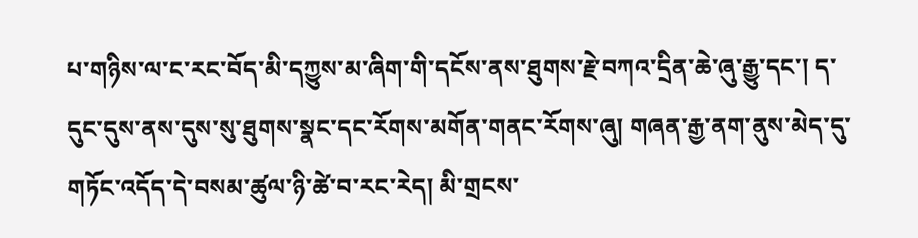པ་གཉིས་ལ་ང་རང་བོད་མི་དཀྱུས་མ་ཞིག་གི་དངོས་ནས་ཐུགས་རྗེ་བཀའ་དྲིན་ཆེ་ཞུ་རྒྱུ་དང་། ད་དུང་དུས་ནས་དུས་སུ་ཐུགས་སྣང་དང་རོགས་མགོན་གནང་རོགས་ཞུ། གཞན་རྒྱ་ནག་ནུས་མེད་དུ་གཏོང་འདོད་དེ་བསམ་ཚུལ་ཉི་ཚེ་བ་རང་རེད། མི་གྲངས་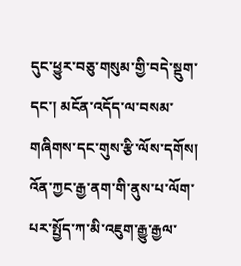དུང་ཕྱུར་བཅུ་གསུམ་གྱི་བདེ་སྡུག་དང་། མངོན་འདོད་ལ་བསམ་གཞིགས་དང་གུས་རྩི་ལོས་དགོས། འོན་ཀྱང་རྒྱ་ནག་གི་ནུས་པ་ལོག་པར་སྤྱོད་ཀ་མི་འཇུག་རྒྱུ་རྒྱལ་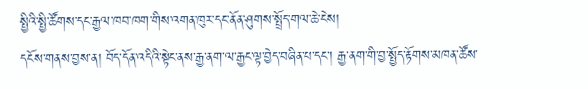སྤྱིའི་སྤྱི་ཚོགས་དང་རྒྱལ་ཁབ་ཁག་གིས་འགན་ཁུར་དང་ནོན་ཤུགས་སྤྲོད་གལ་ཆེ་ངེས།
དངོས་གནས་བྱས་ན། བོད་དོན་འདིའི་སྟེང་ནས་རྒྱ་ནག་ལ་རྒྱང་ལྟ་བྱེད་བཞིན་པ་དང་། རྒྱ་ནག་གི་བྱ་སྤྱོད་རྟོགས་མཁན་ཚོས་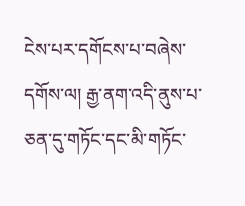ངེས་པར་དགོངས་པ་བཞེས་དགོས་ལ། རྒྱ་ནག་འདི་ནུས་པ་ཅན་དུ་གཏོང་དང་མི་གཏོང་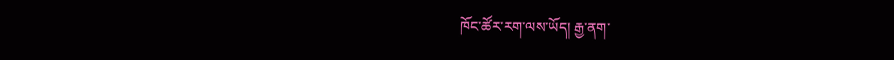ཁོང་ཚོར་རག་ལས་ཡོད། རྒྱ་ནག་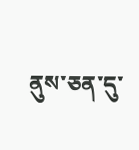ནུས་ཅན་དུ་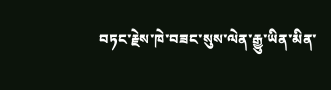བཏང་རྗེས་ཁེ་བཟང་སུས་ལེན་རྒྱུ་ཡིན་མིན་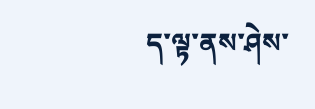ད་ལྟ་ནས་ཤེས་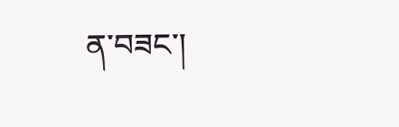ན་བཟང་།